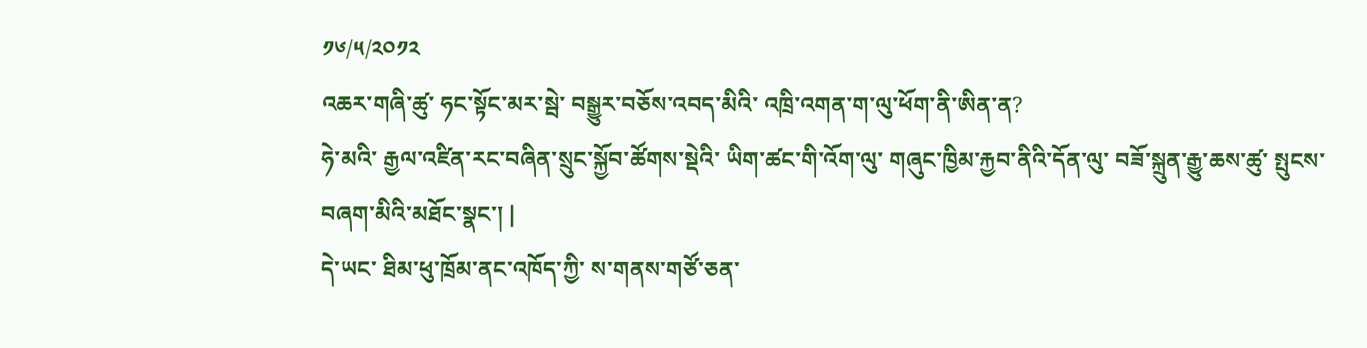༡༦/༥/༢༠༡༢
འཆར་གཞི་ཚུ་ ཧང་སྟོང་མར་སྦེ་ བསྒྱུར་བཅོས་འབད་མིའི་ འཁྲི་འགན་ག་ལུ་ཕོག་ནི་ཨིན་ན?
ཧེ་མའི་ རྒྱལ་འཛིན་རང་བཞིན་སྲུང་སྐྱོབ་ཚོགས་སྡེའི་ ཡིག་ཚང་གི་འོག་ལུ་ གཞུང་ཁྱིམ་རྐྱབ་ནིའི་དོན་ལུ་ བཟོ་སྐྲུན་རྒྱུ་ཆས་ཚུ་ སྤུངས་བཞག་མིའི་མཐོང་སྣང་། |
དེ་ཡང་ ཐིམ་ཕུ་ཁྲོམ་ནང་འཁོད་ཀྱི་ ས་གནས་གཙོ་ཅན་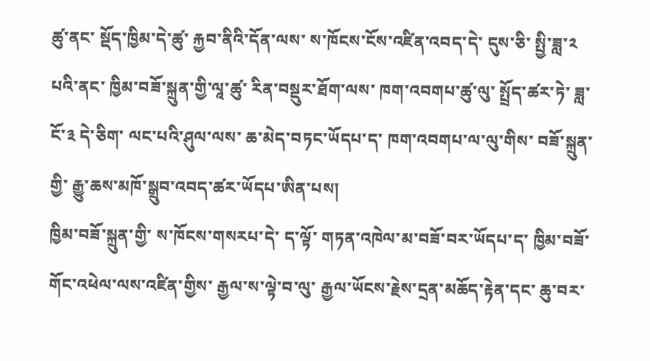ཚུ་ནང་ སྡོད་ཁྱིམ་དེ་ཚུ་ རྐྱབ་ནིའི་དོན་ལས་ ས་ཁོངས་ངོས་འཛིན་འབད་དེ་ དུས་ཅི་ སྤྱི་ཟླ་༢ པའི་ནང་ ཁྱིམ་བཟོ་སྐྲུན་གྱི་ལཱ་ཚུ་ རིན་བསྡུར་ཐོག་ལས་ ཁག་འབགཔ་ཚུ་ལུ་ སྤྲོད་ཚར་ཏེ་ ཟླ་ངོ་༣ དེ་ཅིག་ ལང་པའི་ཤུལ་ལས་ ཆ་མེད་བཏང་ཡོདཔ་ད་ ཁག་འབགཔ་ལ་ལུ་གིས་ བཟོ་སྐྲུན་གྱི་ རྒྱུ་ཆས་མཁོ་སྒྲུབ་འབད་ཚར་ཡོདཔ་ཨིན་པས།
ཁྱིམ་བཟོ་སྐྲུན་གྱི་ ས་ཁོངས་གསརཔ་དེ་ ད་ལྟོ་ གཏན་འཁེལ་མ་བཟོ་བར་ཡོདཔ་ད་ ཁྱིམ་བཟོ་གོང་འཕེལ་ལས་འཛིན་གྱིས་ རྒྱལ་ས་ལྟེ་བ་ལུ་ རྒྱལ་ཡོངས་རྗེས་དྲན་མཆོད་རྟེན་དང་ ཆུ་བར་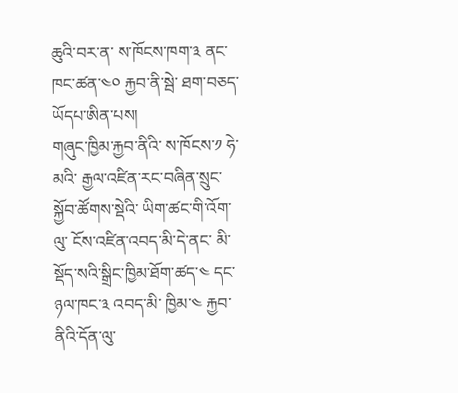ཆུའི་བར་ན་ ས་ཁོངས་ཁག་༣ ནང་ ཁང་ཚན་༤༠ རྐྱབ་ནི་སྦེ་ ཐག་བཅད་ཡོདཔ་ཨིན་པས།
གཞུང་ཁྱིམ་རྐྱབ་ནིའི་ ས་ཁོངས་༡ ཧེ་མའི་ རྒྱལ་འཛིན་རང་བཞིན་སྲུང་སྐྱོབ་ཚོགས་སྡེའི་ ཡིག་ཚང་གི་འོག་ལུ་ ངོས་འཛིན་འབད་མི་དེ་ནང་ མི་སྡོད་སའི་སྒྲིང་ཁྱིམ་ཐོག་ཚད་༤ དང་ ཉལ་ཁང་༣ འབད་མི་ ཁྱིམ་༤ རྐྱབ་ནིའི་དོན་ལུ་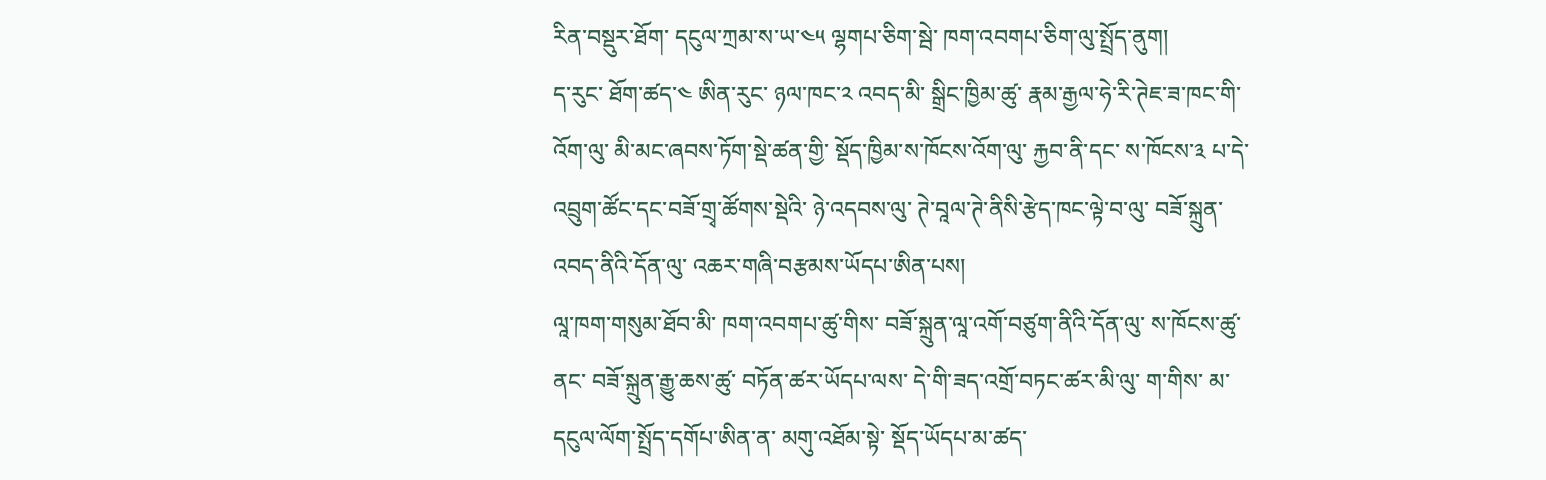རིན་བསྡུར་ཐོག་ དངུལ་ཀྲམ་ས་ཡ་༤༥ ལྷགཔ་ཅིག་སྦེ་ ཁག་འབགཔ་ཅིག་ལུ་སྤྲོད་ནུག།
ད་རུང་ ཐོག་ཚད་༤ ཨིན་རུང་ ཉལ་ཁང་༢ འབད་མི་ སྒྲིང་ཁྱིམ་ཚུ་ རྣམ་རྒྱལ་ཧེ་རི་ཊེཇ་ཟ་ཁང་གི་འོག་ལུ་ མི་མང་ཞབས་ཏོག་སྡེ་ཚན་གྱི་ སྡོད་ཁྱིམ་ས་ཁོངས་འོག་ལུ་ རྐྱབ་ནི་དང་ ས་ཁོངས་༣ པ་དེ་ འབྲུག་ཚོང་དང་བཟོ་གྲྭ་ཚོགས་སྡེའི་ ཉེ་འདབས་ལུ་ ཊེ་བཱལ་ཊེ་ནིསི་རྩེད་ཁང་ལྟེ་བ་ལུ་ བཟོ་སྐྲུན་འབད་ནིའི་དོན་ལུ་ འཆར་གཞི་བརྩམས་ཡོདཔ་ཨིན་པས།
ལཱ་ཁག་གསུམ་ཐོབ་མི་ ཁག་འབགཔ་ཚུ་གིས་ བཟོ་སྐྲུན་ལཱ་འགོ་བཙུག་ནིའི་དོན་ལུ་ ས་ཁོངས་ཚུ་ནང་ བཟོ་སྐྲུན་རྒྱུ་ཆས་ཚུ་ བཏོན་ཚར་ཡོདཔ་ལས་ དེ་གི་ཟད་འགྲོ་བཏང་ཚར་མི་ལུ་ ག་གིས་ མ་དངུལ་ལོག་སྤྲོད་དགོཔ་ཨིན་ན་ མགུ་འཐོམ་སྟེ་ སྡོད་ཡོདཔ་མ་ཚད་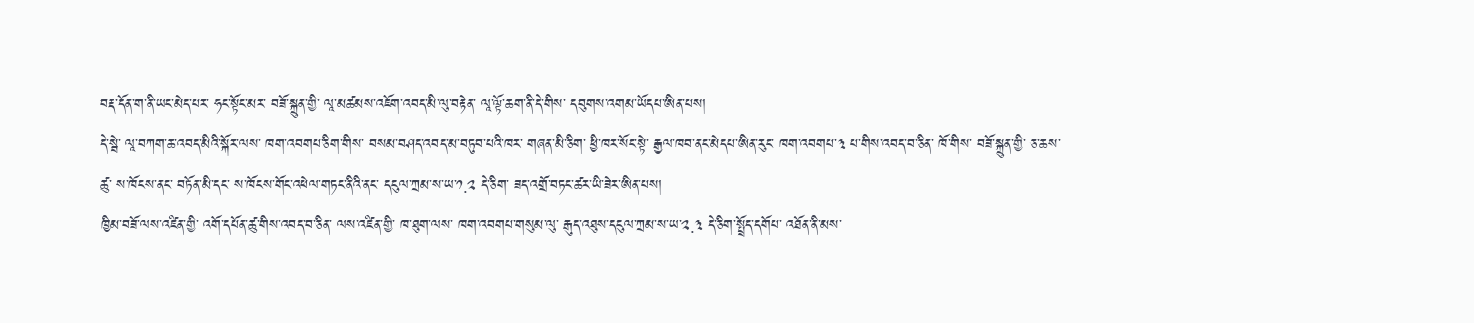བརྡ་དོན་ག་ནི་ཡང་མེད་པར་ ཧང་སྟོང་མར་ བཟོ་སྐྲུན་གྱི་ ལཱ་མཚམས་འཇོག་འབད་མི་ལུ་བརྟེན་ ལཱ་ལྟོ་ཆག་ནི་དེ་གིས་ དབུགས་འགམ་ཡོདཔ་ཨིན་པས།
དེ་སྦེ་ ལཱ་བཀག་ཆ་འབད་མིའི་སྐོར་ལས་ ཁག་འབགཔ་ཅིག་གིས་ བསམ་བཤད་འབད་མ་བཏུབ་པའི་ཁར་ གཞན་མི་ཅིག་ ཕྱི་ཁར་སོང་སྟེ་ རྒྱལ་ཁབ་ནང་མེདཔ་ཨིན་རུང་ ཁག་འབགཔ་༣ པ་གིས་འབད་བ་ཅིན་ ཁོ་གིས་ བཟོ་སྐྲུན་གྱི་ ཅ་ཆས་ཚུ་ ས་ཁོངས་ནང་ བཏོན་མི་དང་ ས་ཁོངས་གོང་འཕེལ་གཏང་ནིའི་ནང་ དངུལ་ཀྲམ་ས་ཡ་༡.༢ དེ་ཅིག་ ཟད་འགྲོ་བཏང་ཚར་ཡི་ཟེར་ཨིན་པས།
ཁྱིམ་བཟོ་ལས་འཛིན་གྱི་ འགོ་དཔོན་ཚུ་གིས་འབད་བ་ཅིན་ ལས་འཛིན་གྱི་ ཁ་ཐུག་ལས་ ཁག་འབགཔ་གསུམ་ལུ་ རྒུད་འཐུས་དངུལ་ཀྲམ་ས་ཡ་༢.༣ དེ་ཅིག་སྤྲོད་དགོཔ་ འཐོན་ནི་མས་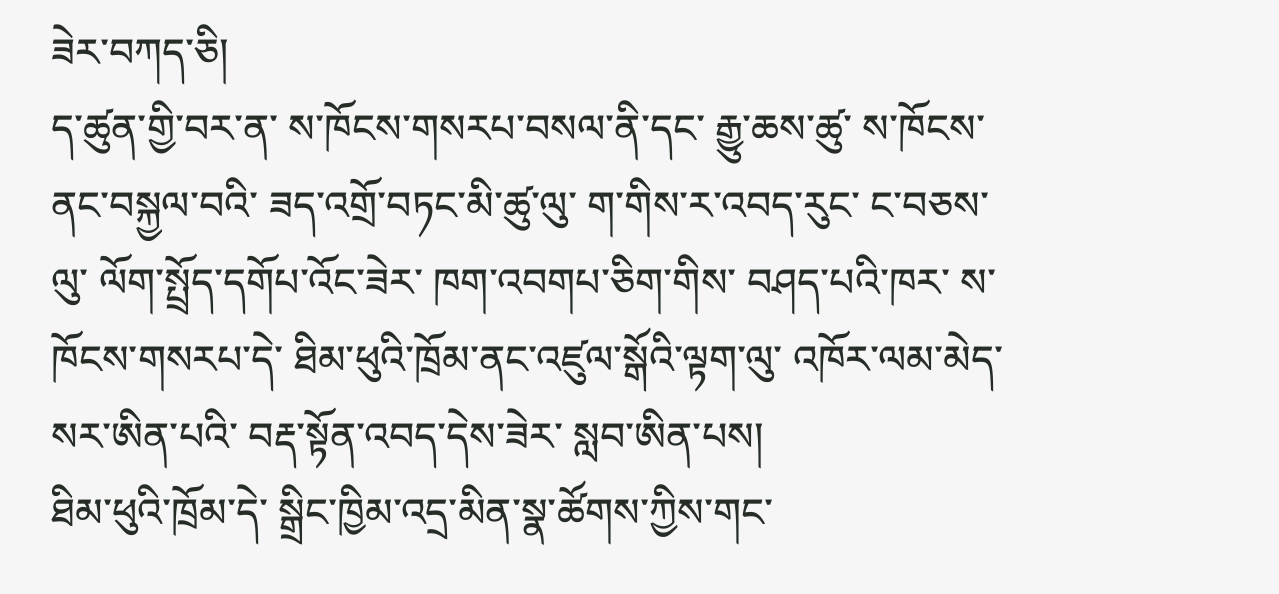ཟེར་བཀད་ཅི།
ད་ཚུན་གྱི་བར་ན་ ས་ཁོངས་གསརཔ་བསལ་ནི་དང་ རྒྱུ་ཆས་ཚུ་ ས་ཁོངས་ནང་བསྐྱལ་བའི་ ཟད་འགྲོ་བཏང་མི་ཚུ་ལུ་ ག་གིས་ར་འབད་རུང་ ང་བཅས་ལུ་ ལོག་སྤྲོད་དགོཔ་འོང་ཟེར་ ཁག་འབགཔ་ཅིག་གིས་ བཤད་པའི་ཁར་ ས་ཁོངས་གསརཔ་དེ་ ཐིམ་ཕུའི་ཁྲོམ་ནང་འཛུལ་སྒོའི་ལྟག་ལུ་ འཁོར་ལམ་མེད་སར་ཨིན་པའི་ བརྡ་སྟོན་འབད་དེས་ཟེར་ སླབ་ཨིན་པས།
ཐིམ་ཕུའི་ཁྲོམ་དེ་ སྒྲིང་ཁྱིམ་འདྲ་མིན་སྣ་ཚོགས་ཀྱིས་གང་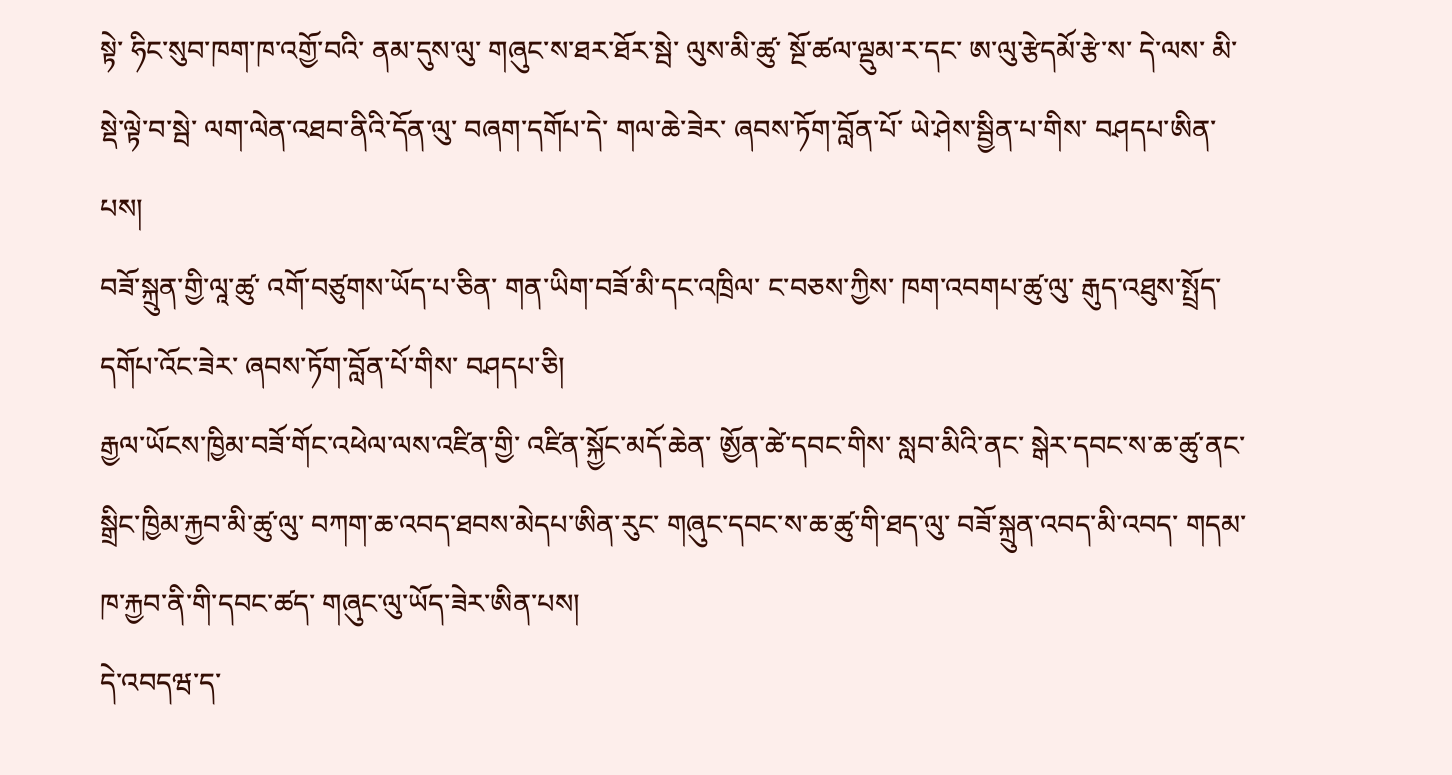སྟེ་ ཧིང་སུབ་ཁག་ཁ་འགྱོ་བའི་ ནམ་དུས་ལུ་ གཞུང་ས་ཐར་ཐོར་སྦེ་ ལུས་མི་ཚུ་ སྔོ་ཚལ་ལྡུམ་ར་དང་ ཨ་ལུ་རྩེདམོ་རྩེ་ས་ དེ་ལས་ མི་སྡེ་ལྟེ་བ་སྦེ་ ལག་ལེན་འཐབ་ནིའི་དོན་ལུ་ བཞག་དགོཔ་དེ་ གལ་ཆེ་ཟེར་ ཞབས་ཏོག་བློན་པོ་ ཡེ་ཤེས་སྦྱིན་པ་གིས་ བཤདཔ་ཨིན་པས།
བཟོ་སྐྲུན་གྱི་ལཱ་ཚུ་ འགོ་བཙུགས་ཡོད་པ་ཅིན་ གན་ཡིག་བཟོ་མི་དང་འཁྲིལ་ ང་བཅས་ཀྱིས་ ཁག་འབགཔ་ཚུ་ལུ་ རྒུད་འཐུས་སྤྲོད་དགོཔ་འོང་ཟེར་ ཞབས་ཏོག་བློན་པོ་གིས་ བཤདཔ་ཅི།
རྒྱལ་ཡོངས་ཁྱིམ་བཟོ་གོང་འཕེལ་ལས་འཛིན་གྱི་ འཛིན་སྐྱོང་མདོ་ཆེན་ ཨྱོན་ཚེ་དབང་གིས་ སླབ་མིའི་ནང་ སྒེར་དབང་ས་ཆ་ཚུ་ནང་ སྒྲིང་ཁྱིམ་རྐྱབ་མི་ཚུ་ལུ་ བཀག་ཆ་འབད་ཐབས་མེདཔ་ཨིན་རུང་ གཞུང་དབང་ས་ཆ་ཚུ་གི་ཐད་ལུ་ བཟོ་སྐྲུན་འབད་མི་འབད་ གདམ་ཁ་རྐྱབ་ནི་གི་དབང་ཚད་ གཞུང་ལུ་ཡོད་ཟེར་ཨིན་པས།
དེ་འབདཝ་ད་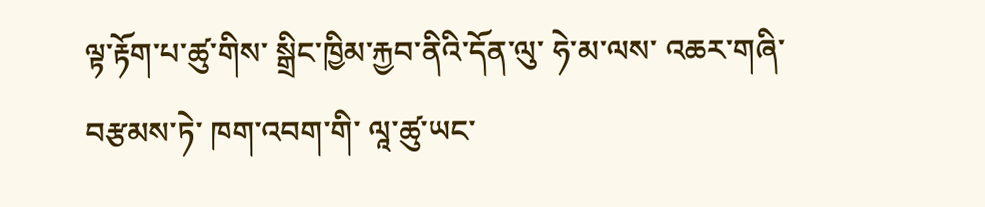ལྟ་རྟོག་པ་ཚུ་གིས་ སྒྲིང་ཁྱིམ་རྐྱབ་ནིའི་དོན་ལུ་ ཧེ་མ་ལས་ འཆར་གཞི་བརྩམས་ཏེ་ ཁག་འབག་གི་ ལཱ་ཚུ་ཡང་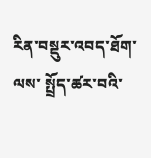རིན་བསྡུར་འབད་ཐོག་ལས་ སྤྲོད་ཚར་བའི་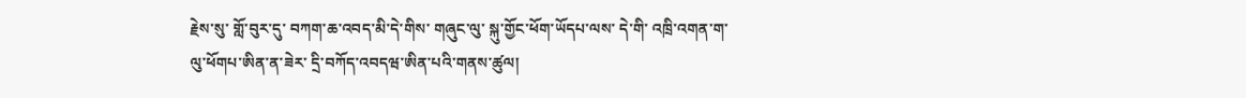རྗེས་སུ་ གློ་བུར་དུ་ བཀག་ཆ་འབད་མི་དེ་གིས་ གཞུང་ལུ་ སྐུ་གྱོང་ཕོག་ཡོདཔ་ལས་ དེ་གི་ འཁྲི་འགན་ག་ལུ་ཕོགཔ་ཨིན་ན་ཟེར་ དྲི་བཀོད་འབདཝ་ཨིན་པའི་གནས་ཚུལ།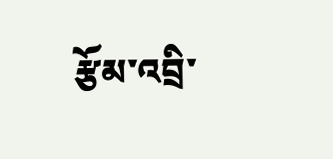རྩོམ་འབྲི་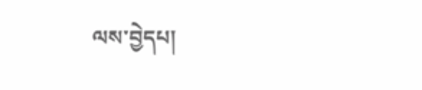ལས་བྱེདཔ།